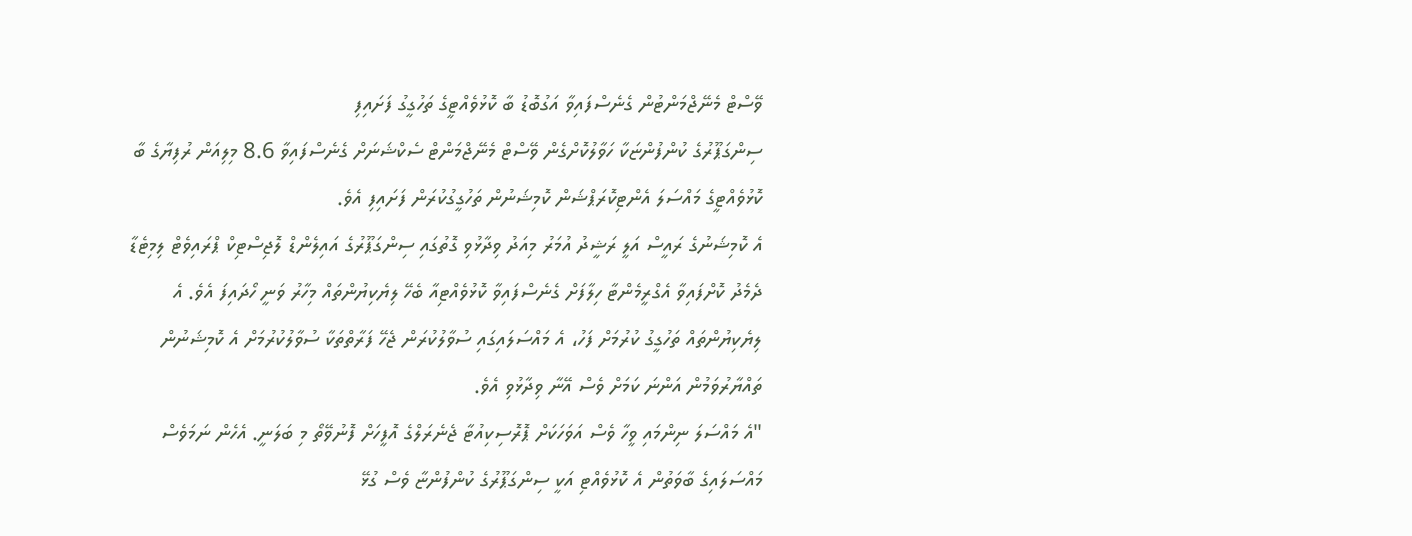ވޭސްޓް މެނޭޖްމަންޓުން ގެނެސްފައިވާ އަގުބޮޑު ބާ ކޮޅުވެއްޓީގެ ތަހުގީގު ފަށައިފި
ސިންގަޕޫރުގެ ކުންފުންޏަކާ ހަވާލުކޮށްގެން ވޭސްޓް މެނޭޖްމަންޓް ސެކްޝަނަށް ގެނެސްފައިވާ 8.6 މިލިއަން ރުފިޔާގެ ބާ ކޮޅުވެއްޓީގެ މައްސަލަ އެންޓިކޮރަޕްޝަން ކޮމިޝަނުން ތަހުގީގުކުރަން ފަށައިފި އެވެ.
އެ ކޮމިޝަނުގެ ރައީސް އަލީ ރަޝީދު އުމަރު މިއަދު ވިދާޅުވި ގޮތުގައި ސިންގަޕޫރުގެ އައިލެންޑް ލޮޖިސްޓިކް ޕްރައިވެޓް ލިމިޓެޑާ ދެމެދު ކޮށްފައިވާ އެގްރީމެންޓާ ހިލާފަށް ގެނެސްފައިވާ ކޮޅުވެއްޓިއާ ބެހޭ ލިޔެކިޔުންތައް މިހާރު ވަނީ ހޯދައިފަ އެވެ. އެ ލިޔެކިޔުންތައް ތަހުގީގު ކުރުމަށް ފަހު، އެ މައްސަލައިގައި ސުވާލުކުރަން ޖެހޭ ފަރާތްތަކާ ސުވާލުކުރުމަށް އެ ކޮމިޝަނުން ތައްޔާރުވަމުން އަންނަ ކަމަށް ވެސް އޭނާ ވިދާޅުވި އެވެ.
"އެ މައްސަލަ ނިންމައި ވީހާ ވެސް އަވަހަކަށް ޕޮރޮސިކިއުޓާ ޖެނެރަލްގެ އޮފީހަށް ފޮނުވޭތޯ މި ބަލަނީ. އެހެން ނަމަވެސް މައްސަލައިގެ ބާވަތުން އެ ކޮޅުވެއްޓި އަކީ ސިންގަޕޫރުގެ ކުންފުންޏާ ވެސް ގުޅޭ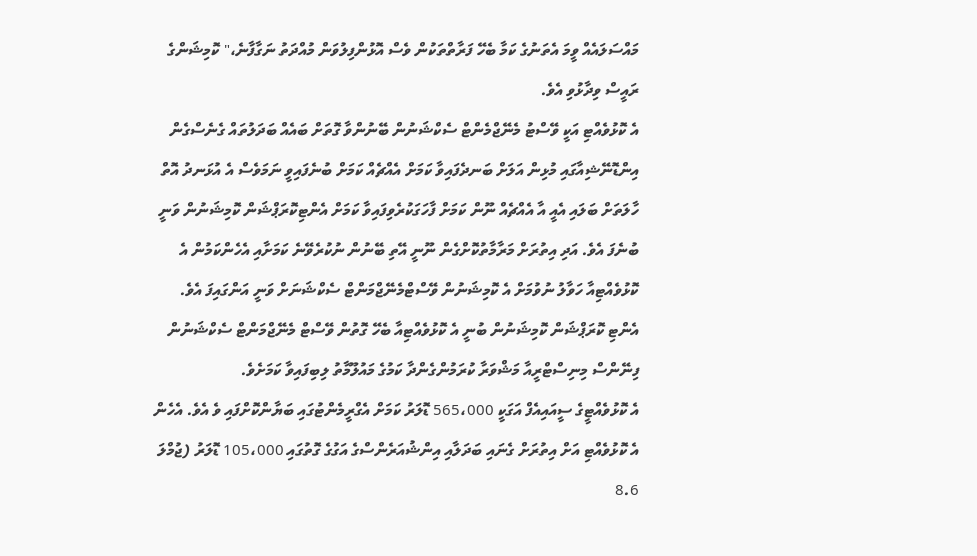މައްސަލައެއް ވީމަ އެތަނުގެ ކަމާ ބެހޭ ފަރާތްތަކުން ވެސް އޮޅުންފިލުވަން މުއްދަތު ނަގާފާނެ،" ކޮމިޝަންގެ ރައީސް ވިދާޅުވި އެވެ.
އެ ކޮޅުވެއްޓި އަކީ ވޭސްޓު މެނޭޖްމެންޓް ސެކްޝަނުން ބޭނުންވާ ގޮތަށް ބައެއް ބަދަލުތައް ގެނެސްގެން އިންޑޮނޭޝިއާގައި މުޅިން އަލަށް ބަނދެފައިވާ ކަމަށް އެއްޗެއް ކަމަށް ބުނެފައިވީ ނަމަވެސް އެ އުޅަނދު އޮތް ހާލަތަށް ބަލައި އެއީ އާ އެއްޗެއް ނޫން ކަމަށް ފާހަގަކުރެވިފައިވާ ކަމަށް އެންޓިކޮރަޕްޝަން ކޮމިޝަނުން ވަނީ ބުނެފަ އެވެ. އަދި އިތުރަށް މަރާމާތުކޮށްގެން ނޫނީ އޭތި ބޭނުން ނުކުރެވޭނެ ކަމަށާއި އެހެންކަމުން އެ ކޮޅުވެއްޓިއާ ހަވާލު ނުވުމަށް އެ ކޮމިޝަނުން ވޭސްޓްމެނޭޖްމަންޓް ސެކްޝަނަށް ވަނީ އަންގައިފަ އެވެ.
އެންޓި ކޮރަޕްޝަން ކޮމިޝަނުން ބުނީ އެ ކޮޅުވެއްޓިއާ ބެހޭ ގޮތުން ވޭސްޓް މެނޭޖްމަންޓް ސެކްޝަނުން ފިނޭންސް މިނިސްޓްރީއާ މަޝްވަރާ ކުރަމުންގެންދާ ކަމުގެ މައުލޫމާތު ލިބިފައިވާ ކަމަށެވެ.
އެ ކޮޅުވެއްޓީގެ ސީއައިއެފް އަގަކީ 565،000 ޑޮލަރު ކަމަށް އެގްރީމެންޓުގައި ބަޔާންކޮށްފައި ވެ އެވެ. އެހެން އެ ކޮޅުވެއްޓި އަށް އިތުރަށް ގެނައި ބަދަލާއި އިންޝުއަރެންސްގެ އަގުގެ ގޮތުގައި 105،000 ޑޮލަރު (ޖުމްލަ 8.6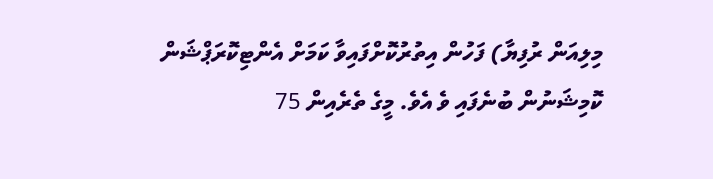މިލިއަން ރުފިޔާ) ފަހުން އިތުރުކޮށްފައިވާ ކަމަށް އެންޓިކޮރަޕްޝަން ކޮމިޝަނުން ބުނެފައި ވެ އެވެ. މީގެ ތެރެއިން 75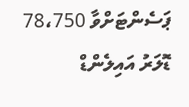ޕަސެންޓަށްވާ 78،750 ޑޮލަރު އައިލެންޑް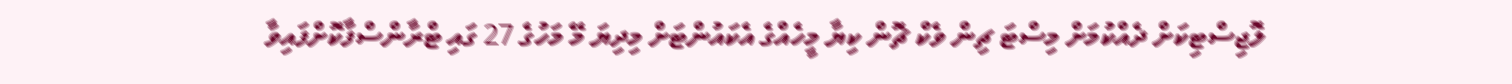ލޮޖިސްޓިކަށް ދެއްކުމަށް މިސްޓަ ޗިން ވެކް ޗޮން ކިޔާ މީހެއްގެ އެކައުންޓަށް މިދިޔަ މޭ މަހުގެ 27 ގައި ޓްރާންސްފާކޮށްފައިވާ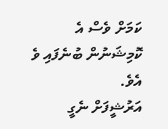ކަމަށް ވެސް އެ ކޮމިޝަނުން ބުނެފައި ވެ އެވެ.
އަރުޝީފަށް ނެގީ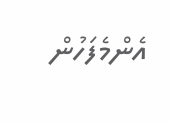އެންމެފަހުން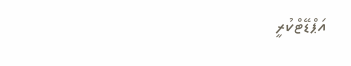އަޕްޑޭޓްކުރީ